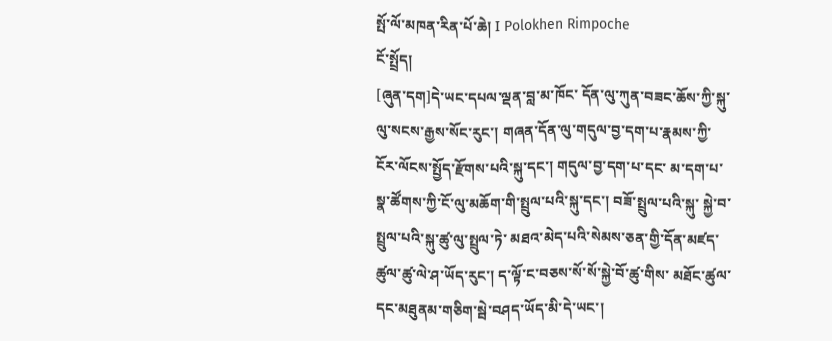སྤོ་ལོ་མཁན་རིན་པོ་ཆེ། Ι Polokhen Rimpoche
ངོ་སྤྲོད།
[ཞུན་དག]དེ་ཡང་དཔལ་ལྡན་བླ་མ་ཁོང་ དོན་ལུ་ཀུན་བཟང་ཆོས་ཀྱི་སྐུ་ལུ་སངས་རྒྱས་སོང་རུང་། གཞན་དོན་ལུ་གདུལ་བྱ་དག་པ་རྣམས་ཀྱི་ངོར་ལོངས་སྤྱོད་རྫོགས་པའི་སྐུ་དང་། གདུལ་བྱ་དག་པ་དང་ མ་དག་པ་སྣ་ཚོགས་ཀྱི་ངོ་ལུ་མཆོག་གི་སྤྲུལ་པའི་སྐུ་དང་། བཟོ་སྤྲུལ་པའི་སྐུ་ སྐྱེ་བ་སྤྲུལ་པའི་སྐུ་ཚུ་ལུ་སྤྲུལ་ཏེ་ མཐའ་མེད་པའི་སེམས་ཅན་གྱི་དོན་མཛད་ཚུལ་ཚུ་ལེ་ཤ་ཡོད་རུང་། ད་ལྟོ་ང་བཅས་སོ་སོ་སྐྱེ་བོ་ཚུ་གིས་ མཐོང་ཚུལ་དང་མཐུནམ་གཅིག་སྦེ་བཤད་ཡོད་མི་དེ་ཡང་།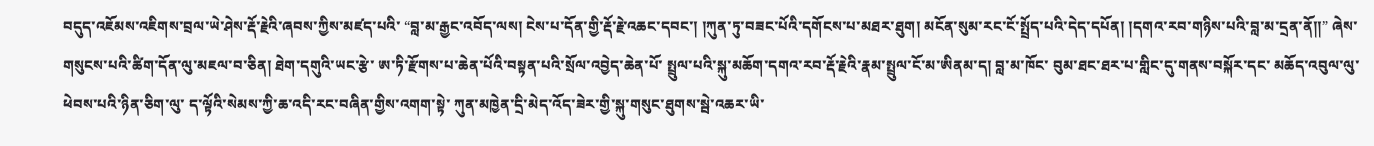བདུད་འཇོམས་འཇིགས་བྲལ་ཡེ་ཤེས་རྡོ་རྗེའི་ཞབས་ཀྱིས་མཛད་པའི་ “བླ་མ་རྒྱང་འབོད་ལས། ངེས་པ་དོན་གྱི་རྡོ་རྗེ་འཆང་དབང་། །ཀུན་ཏུ་བཟང་པོའི་དགོངས་པ་མཐར་ཐུག། མངོན་སུམ་རང་ངོ་སྤྲོད་པའི་དེད་དཔོན། །དགའ་རབ་གཉིས་པའི་བླ་མ་དྲན་ནོ།།” ཞེས་གསུངས་པའི་ཚིག་དོན་ལུ་མཇལ་བ་ཅིན། ཐེག་དགུའི་ཡང་རྩེ་ ཨ་ཏི་རྫོགས་པ་ཆེན་པོའི་བསྟན་པའི་སྲོལ་འབྱེད་ཆེན་པོ་ སྤྲུལ་པའི་སྐུ་མཆོག་དགའ་རབ་རྡོ་རྗེའི་རྣམ་སྤྲུལ་ངོ་མ་ཨིནམ་ད། བླ་མ་ཁོང་ བུམ་ཐང་ཐར་པ་གླིང་དུ་གནས་བསྐོར་དང་ མཆོད་འབུལ་ལུ་ཕེབས་པའི་ཉིན་ཅིག་ལུ་ ད་ལྟོའི་སེམས་ཀྱི་ཆ་འདི་རང་བཞིན་གྱིས་འགག་སྟེ་ ཀུན་མཁྱེན་དྲི་མེད་འོད་ཟེར་གྱི་སྐུ་གསུང་ཐུགས་སྦེ་འཆར་ཡི་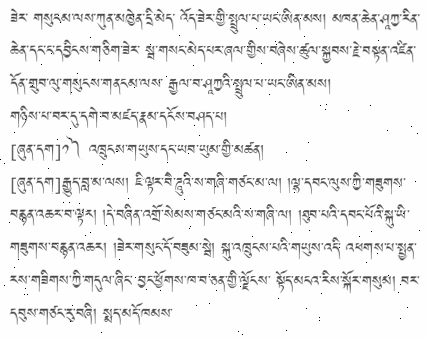ཟེར་ གསུངམ་ལས་ཀུན་མཁྱེན་དྲི་མེད་ འོད་ཟེར་གྱི་སྤྲུལ་པ་ཡང་ཨིན་མས། མཁན་ཆེན་ཤཱཀྱ་རིན་ཆེན་དང་ང་དབྱིངས་གཅིག་ཟེར་ སྦ་གསང་མེད་པར་ཞལ་གྱིས་བཞེས་ཚུལ་སྐྱབས་རྗེ་བསྟན་འཛིན་དོན་གྲུབ་ལུ་གསུངས་གནངམ་ལས་ རྒྱལ་བ་ཤཱཀྱའི་སྤྲུལ་པ་ཡང་ཨིན་མས།
གཉིས་པ་བར་དུ་དགེ་བ་མཛད་རྣམ་དངོས་བཤད་པ།
[ཞུན་དག]༡༽ འཁྲུངས་གཡུས་དང་ཡབ་ཡུམ་གྱི་མཚན།
[ཞུན་དག]རྒྱུད་བླ་མ་ལས། ཇི་ལྟར་བཻ་ཌཱུའི་ས་གཞི་གཙང་མ་ལ། །ལྷ་དབང་ལུས་ཀྱི་གཟུགས་བརྙན་འཆར་བ་ལྟར། །དེ་བཞིན་འགྲོ་སེམས་གཙང་མའི་ས་གཞི་ལ། །ཐུབ་པའི་དབང་པོའི་སྐུ་ཡི་གཟུགས་བརྙན་འཆར། །ཟེར་གསུང་དོ་བཟུམ་སྦེ། སྐུ་འཁྲུངས་པའི་གཡུས་འདི་ འཕགས་པ་སྤྱན་རས་གཟིགས་ཀྱི་གདུལ་ཞིང་ བྱང་ཕྱོགས་ཁ་བ་ཅན་གྱི་ལྗོངས་ སྟོད་མངའ་རིས་སྐོར་གསུམ། བར་དབུས་གཙང་རུ་བཞི། སྨད་མདོ་ཁམས་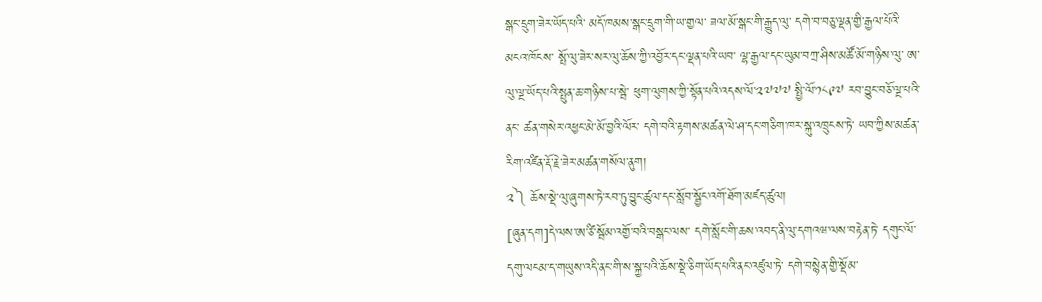སྒང་དྲུག་ཟེར་ཡོད་པའི་ མདོ་ཁམས་སྒང་དྲུག་གི་ཡ་གྱལ་ ཟལ་མོ་སྒང་གི་རྒྱུད་ལུ་ དགེ་བ་བཅུ་ལྡན་གྱི་རྒྱལ་པོའི་མངའ་ཁོངས་ སྤོ་ལུ་ཟེར་སར་ལུ་ཆོས་ཀྱི་འབྱོར་དང་ལྡན་པའི་ཡབ་ ལྷ་རྒྱལ་དང་ཡུམ་བཀྲ་ཤིས་མཚོ་མོ་གཉིས་ལུ་ ཨ་ལུ་ལྔ་ཡོད་པའི་སྤུན་ཆ་གཉིས་པ་སྦེ་ ཕུག་ལུགས་ཀྱི་སྟོན་པའི་འདས་ལོ་༢༧༧༧ སྤྱི་ལོ་༡༨༩༧ རབ་བྱུང་བཅོ་ལྔ་པའི་ནང་ ཚན་གསེར་འཕྱང་མེ་མོ་བྱའི་ལོར་ དགེ་བའི་རྟགས་མཚན་ལེ་ཤ་དང་གཅིག་ཁར་སྐུ་འཁྲུངས་ཏེ་ ཡབ་ཀྱིས་མཚན་རིག་འཛིན་རྡོ་རྗེ་ཟེར་མཚན་གསོལ་ནུག།
༢༽ ཆོས་སྡེ་ལུ་ཞུགས་ཏེ་རབ་ཏུ་བྱུང་ཚུལ་དང་སློབ་སྦྱོང་འགོ་ཐོག་མཛད་ཚུལ།
[ཞུན་དག]དེ་ལས་ཨ་ཙི་སྦོམ་འགྱོ་བའི་བསྒང་ལས་ དགེ་སློང་གི་ཆས་འབད་ནི་ལུ་དགའཝ་ལས་བརྟེན་ཏེ་ དགུང་ལོ་དགུ་ལངམ་ད་གཡུས་འདི་ནང་གི་ས་སྐྱ་པའི་ཆོས་སྡེ་ཅིག་ཡོད་པའི་ནང་འཛུལ་ཏེ་ དགེ་བསྙེན་གྱི་སྡོམ་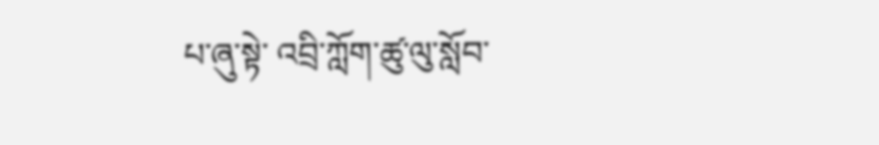པ་ཞུ་སྟེ་ འབྲི་ཀློག་ཚུ་ལུ་སློབ་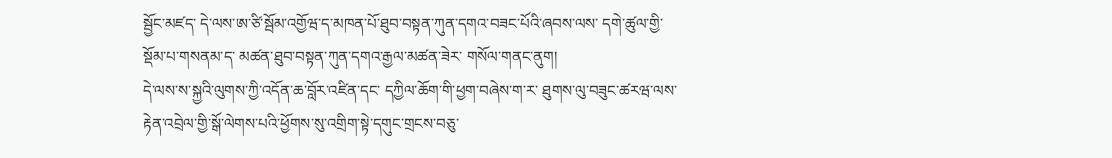སྦྱོང་མཛད་ དེ་ལས་ཨ་ཙི་སྦོམ་འགྱོཝ་ད་མཁན་པོ་ཐུབ་བསྟན་ཀུན་དགའ་བཟང་པོའི་ཞབས་ལས་ དགེ་ཚུལ་གྱི་སྡོམ་པ་གསནམ་ད་ མཚན་ཐུབ་བསྟན་ཀུན་དགའ་རྒྱལ་མཚན་ཟེར་ གསོལ་གནང་ནུག།
དེ་ལས་ས་སྐྱའི་ལུགས་ཀྱི་འདོན་ཆ་བློར་འཛིན་དང་ དཀྱིལ་ཆོག་གི་ཕྱག་བཞེས་ག་ར་ ཐུགས་ལུ་བཟུང་ཚརཝ་ལས་ རྟེན་འབྲེལ་གྱི་སྒོ་ལེགས་པའི་ཕྱོགས་སུ་འགྲིག་སྟེ་དགུང་གྲངས་བཅུ་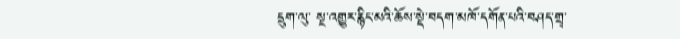དྲུག་ལུ་ སྔ་འགྱུར་རྙིང་མའི་ཆོས་སྡེ་བདག་མཁོ་དགོན་པའི་བཤད་གྲྭ་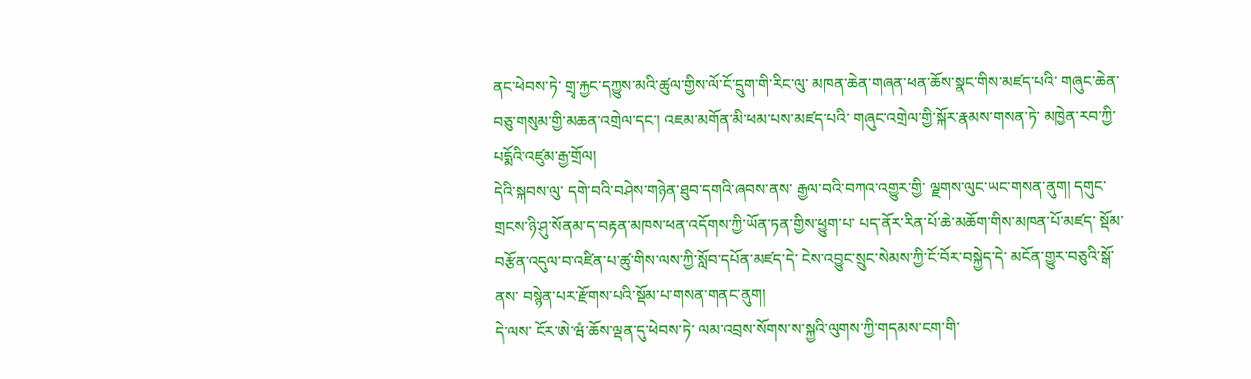ནང་ཕེབས་ཏེ་ གྲྭ་རྐྱང་དཀྱུས་མའི་ཚུལ་གྱིས་ལོ་ངོ་དྲུག་གི་རིང་ལུ་ མཁན་ཆེན་གཞན་ཕན་ཆོས་སྣང་གིས་མཛད་པའི་ གཞུང་ཆེན་བཅུ་གསུམ་གྱི་མཆན་འགྲེལ་དང་། འཇམ་མགོན་མི་ཕམ་པས་མཛད་པའི་ གཞུང་འགྲེལ་གྱི་སྐོར་རྣམས་གསན་ཏེ་ མཁྱེན་རབ་ཀྱི་པདྨོའི་འཛུམ་རྒྱ་གྲོལ།
དེའི་སྐབས་ལུ་ དགེ་བའི་བཤེས་གཉེན་ཐུབ་དགའི་ཞབས་ནས་ རྒྱལ་བའི་བཀའ་འགྱུར་གྱི་ ལྗགས་ལུང་ཡང་གསན་ནུག། དགུང་གྲངས་ཉི་ཤུ་སོནམ་ད་བརྟན་མཁས་ཕན་འདོགས་ཀྱི་ཡོན་ཏན་གྱིས་ཕྱུག་པ་ པད་ནོར་རིན་པོ་ཆེ་མཆོག་གིས་མཁན་པོ་མཛད་ སྡོམ་བརྩོན་འདུལ་བ་འཛིན་པ་ཚུ་གིས་ལས་ཀྱི་སློབ་དཔོན་མཛད་དེ་ ངེས་འབྱུང་སྲུང་སེམས་ཀྱི་ངོ་བོར་བསྐྱེད་དེ་ མངོན་གྱུར་བཅུའི་སྒོ་ནས་ བསྙེན་པར་རྫོགས་པའི་སྡོམ་པ་གསན་གནང་ནུག།
དེ་ལས་ ངོར་ཨེ་ཝཾ་ཆོས་ལྡན་དུ་ཕེབས་ཏེ་ ལམ་འབྲས་སོགས་ས་སྐྱའི་ལུགས་ཀྱི་གདམས་ངག་གི་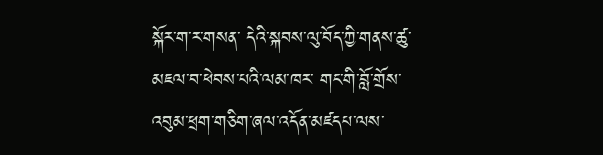སྐོར་ག་ར་གསན་ དེའི་སྐབས་ལུ་བོད་ཀྱི་གནས་ཚུ་མཇལ་བ་ཕེབས་པའི་ལམ་ཁར་ གང་གི་བློ་གྲོས་འབུམ་ཕྲག་གཅིག་ཞལ་འདོན་མཛདཔ་ལས་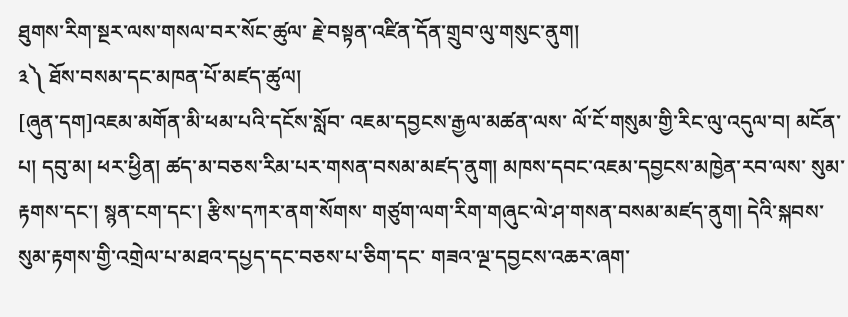ཐུགས་རིག་སྔར་ལས་གསལ་བར་སོང་ཚུལ་ རྗེ་བསྟན་འཛིན་དོན་གྲུབ་ལུ་གསུང་ནུག།
༣༽ ཐོས་བསམ་དང་མཁན་པོ་མཛད་ཚུལ།
[ཞུན་དག]འཇམ་མགོན་མི་ཕམ་པའི་དངོས་སློབ་ འཇམ་དབྱངས་རྒྱལ་མཚན་ལས་ ལོ་ངོ་གསུམ་གྱི་རིང་ལུ་འདུལ་བ། མངོན་པ། དབུ་མ། ཕར་ཕྱིན། ཚད་མ་བཅས་རིམ་པར་གསན་བསམ་མཛད་ནུག། མཁས་དབང་འཇམ་དབྱངས་མཁྱེན་རབ་ལས་ སུམ་རྟགས་དང་། སྙན་ངག་དང་། རྩིས་དཀར་ནག་སོགས་ གཙུག་ལག་རིག་གཞུང་ལེ་ཤ་གསན་བསམ་མཛད་ནུག། དེའི་སྐབས་ སུམ་རྟགས་གྱི་འགྲེལ་པ་མཐའ་དཔྱད་དང་བཅས་པ་ཅིག་དང་ གཟའ་ལྔ་དབྱངས་འཆར་ཞག་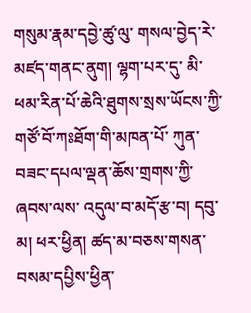གསུམ་རྣམ་དབྱེ་ཚུ་ལུ་ གསལ་བྱེད་རེ་མཛད་གནང་ནུག། ལྷག་པར་དུ་ མི་ཕམ་རིན་པོ་ཆེའི་ཐུགས་སྲས་ཡོངས་ཀྱི་གཙོ་བོ་ཀཿཐོག་གི་མཁན་པོ་ ཀུན་བཟང་དཔལ་ལྡན་ཆོས་གྲགས་ཀྱི་ཞབས་ལས་ འདུལ་བ་མདོ་རྩ་བ། དབུ་མ། ཕར་ཕྱིན། ཚད་མ་བཅས་གསན་བསམ་དཔྱིས་ཕྱིན་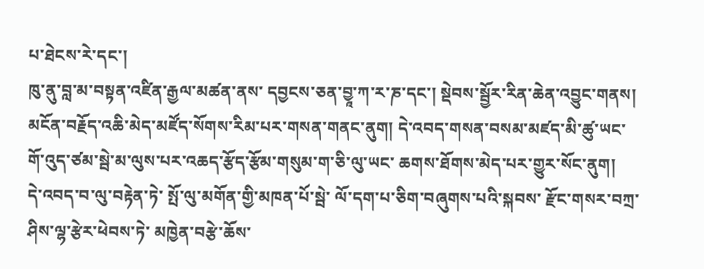པ་ཐེངས་རེ་དང་།
ཁུ་ནུ་བླ་མ་བསྟན་འཛིན་རྒྱལ་མཚན་ནས་ དབྱངས་ཅན་བྱཱ་ཀ་ར་ཎ་དང་། སྡེབས་སྦྱོར་རིན་ཆེན་འབྱུང་གནས། མངོན་བརྗོད་འཆི་མེད་མཛོད་སོགས་རིམ་པར་གསན་གནང་ནུག། དེ་འབད་གསན་བསམ་མཛད་མི་ཚུ་ཡང་ གོ་འུད་ཙམ་སྦེ་མ་ལུས་པར་འཆད་རྩོད་རྩོམ་གསུམ་ག་ཅི་ལུ་ཡང་ ཆགས་ཐོགས་མེད་པར་གྱུར་སོང་ནུག།
དེ་འབད་བ་ལུ་བརྟེན་ཏེ་ སྤོ་ལུ་མགོན་གྱི་མཁན་པོ་སྦེ་ ལོ་དག་པ་ཅིག་བཞུགས་པའི་སྐབས་ རྫོང་གསར་བཀྲ་ཤིས་ལྷ་རྩེར་ཕེབས་ཏེ་ མཁྱེན་བརྩེ་ཆོས་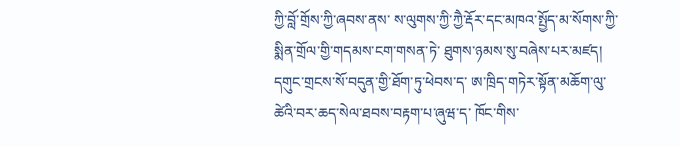ཀྱི་བློ་གྲོས་ཀྱི་ཞབས་ནས་ ས་ལུགས་ཀྱི་ཀྱཻ་རྡོར་དང་མཁའ་སྤྱོད་མ་སོགས་ཀྱི་སྨིན་གྲོལ་གྱི་གདམས་ངག་གསན་ཏེ་ ཐུགས་ཉམས་སུ་བཞེས་པར་མཛད།
དགུང་གྲངས་སོ་བདུན་གྱི་ཐོག་ཏུ་ཕེབས་ད་ ཨ་ཁྲིད་གཏེར་སྟོན་མཆོག་ལུ་ ཚེའི་བར་ཆད་སེལ་ཐབས་བརྟག་པ་ཞུཝ་ད་ ཁོང་གིས་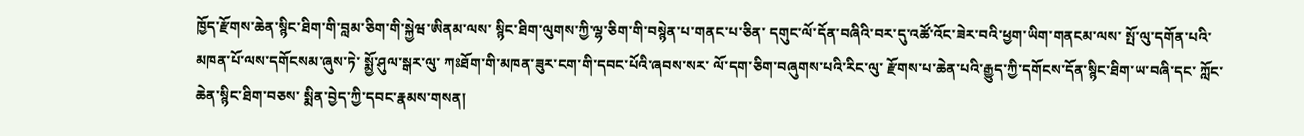ཁྱོད་རྫོགས་ཆེན་སྙིང་ཐིག་གི་བླམ་ཅིག་གི་སྐྱེཝ་ཨིནམ་ལས་ སྙིང་ཐིག་ལུགས་ཀྱི་ལྷ་ཅིག་གི་བསྙེན་པ་གནང་པ་ཅིན་ དགུང་ལོ་དོན་བཞིའི་བར་དུ་འཚོ་འོང་ཟེར་བའི་ཕྱག་ཡིག་གནངམ་ལས་ སྤོ་ལུ་དགོན་པའི་མཁན་པོ་ལས་དགོངསམ་ཞུས་ཏེ་ སྨྱོ་ཤུལ་སྒར་ལུ་ ཀཿཐོག་གི་མཁན་ཟུར་ངག་གི་དབང་པོའི་ཞབས་སར་ ལོ་དག་ཅིག་བཞུགས་པའི་རིང་ལུ་ རྫོགས་པ་ཆེན་པའི་རྒྱུད་ཀྱི་དགོངས་དོན་སྙིང་ཐིག་ཡ་བཞི་དང་ ཀློང་ཆེན་སྙིང་ཐིག་བཅས་ སྨིན་བྱེད་ཀྱི་དབང་རྣམས་གསན།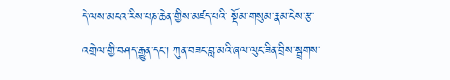དེ་ལས་མངའ་རིས་པཎ་ཆེན་གྱིས་མཛད་པའི་ སྡོམ་གསུམ་རྣམ་ངེས་རྩ་འགྲེལ་གྱི་བཤད་རྒྱུན་དང་། ཀུན་བཟང་བླ་མའི་ཞལ་ལུང་ཟིན་བྲིས་སྦྲགས་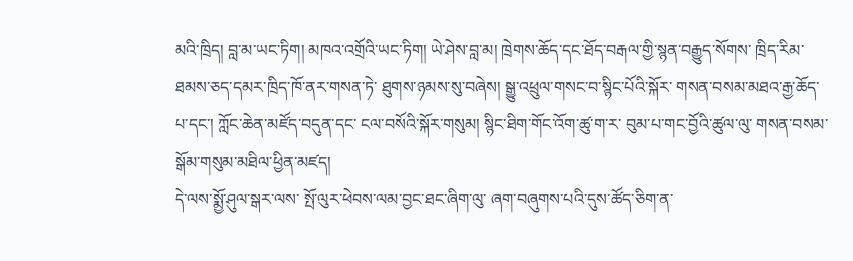མའི་ཁྲིད། བླ་མ་ཡང་ཏིག། མཁའ་འགྲོའི་ཡང་ཏིག། ཡེ་ཤེས་བླ་མ། ཁྲེགས་ཆོད་དང་ཐོད་བརྒལ་གྱི་སྙན་བརྒྱུད་སོགས་ ཁྲིད་རིམ་ཐམས་ཅད་དམར་ཁྲིད་ཁོ་ནར་གསན་ཏེ་ ཐུགས་ཉམས་སུ་བཞེས། སྒྱུ་འཕྲུལ་གསང་བ་སྙིང་པོའི་སྐོར་ གསན་བསམ་མཐའ་རྒྱ་ཆོད་པ་དང་། ཀློང་ཆེན་མཛོད་བདུན་དང་ ངལ་བསོའི་སྐོར་གསུམ། སྙིང་ཐིག་གོང་འོག་ཚུ་ག་ར་ བུམ་པ་གང་བྱོའི་ཚུལ་ལུ་ གསན་བསམ་སྒོམ་གསུམ་མཐིལ་ཕྱིན་མཛད།
དེ་ལས་སྨྱོ་ཤུལ་སྒར་ལས་ སྤོ་ལུར་ཕེབས་ལམ་བྱང་ཐང་ཞིག་ལུ་ ཞག་བཞུགས་པའི་དུས་ཚོད་ཅིག་ན་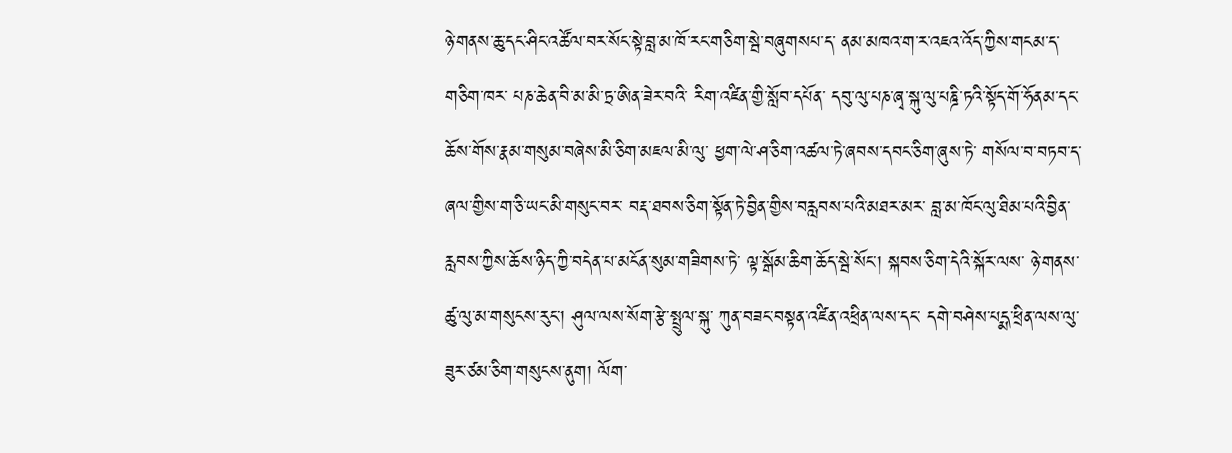ཉེ་གནས་ཆུ་དང་ཤིང་འཚོལ་བར་སོང་སྟེ་བླ་མ་ཁོ་རང་གཅིག་སྦེ་བཞུགསཔ་ད་ ནམ་མཁའ་ག་ར་འཇའ་འོད་ཀྱིས་གངམ་ད་གཅིག་ཁར་ པཎ་ཆེན་བི་མ་མི་ཏྲ་ཨིན་ཟེར་བའི་ རིག་འཛིན་གྱི་སློབ་དཔོན་ དབུ་ལུ་པཎ་ཞྭ་སྐུ་ལུ་པཎྜི་ཏའི་སྟོད་གོ་ཧོནམ་དང་ ཆོས་གོས་རྣམ་གསུམ་བཞེས་མི་ཅིག་མཇལ་མི་ལུ་ ཕྱག་ལེ་ཤ་ཅིག་འཚལ་ཏེ་ཞབས་དབང་ཅིག་ཞུས་ཏེ་ གསོལ་བ་བཏབ་ད་ཞལ་གྱིས་ག་ཅི་ཡང་མི་གསུང་བར་ བརྡ་ཐབས་ཅིག་སྟོན་ཏེ་བྱིན་གྱིས་བརླབས་པའི་མཐར་མར་ བླ་མ་ཁོང་ལུ་ཐིམ་པའི་བྱིན་རླབས་ཀྱིས་ཆོས་ཉིད་ཀྱི་བདེན་པ་མངོན་སུམ་གཟིགས་ཏེ་ ལྟ་སྒོམ་ཆིག་ཆོད་སྦེ་སོང་། སྐབས་ཅིག་དེའི་སྐོར་ལས་ ཉེ་གནས་ཚུ་ལུ་མ་གསུངས་རུང་། ཤུལ་ལས་སོག་རྩེ་སྤྲུལ་སྐུ་ ཀུན་བཟང་བསྟན་འཛིན་འཕྲིན་ལས་དང་ དགེ་བཤེས་པདྨ་ཕྲིན་ལས་ལུ་ ཟུར་ཙམ་ཅིག་གསུངས་ནུག། ལོག་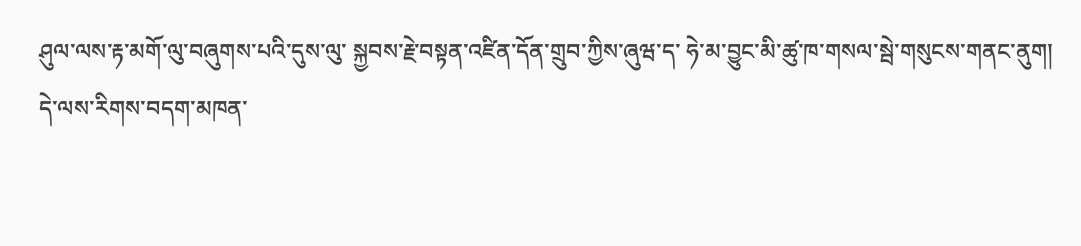ཤུལ་ལས་རྟ་མགོ་ལུ་བཞུགས་པའི་དུས་ལུ་ སྐྱབས་རྗེ་བསྟན་འཛིན་དོན་གྲུབ་ཀྱིས་ཞུཝ་ད་ ཧེ་མ་བྱུང་མི་ཚུ་ཁ་གསལ་སྦེ་གསུངས་གནང་ནུག།
དེ་ལས་རིགས་བདག་མཁན་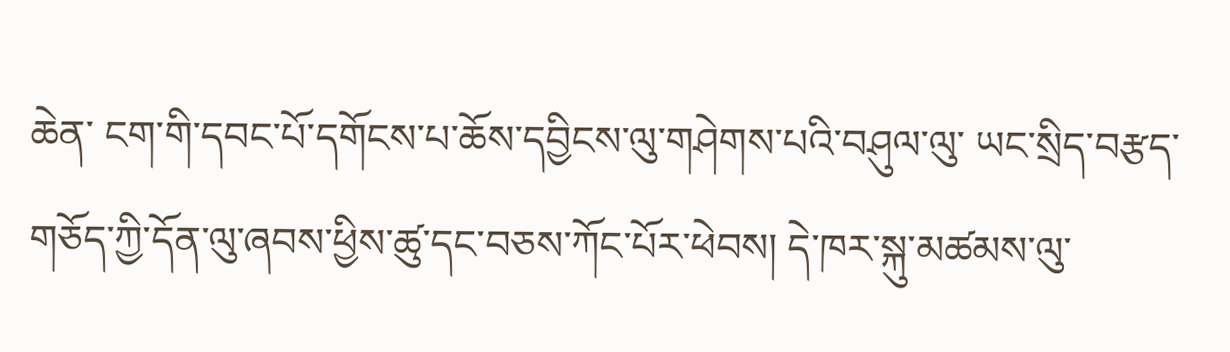ཆེན་ ངག་གི་དབང་པོ་དགོངས་པ་ཆོས་དབྱིངས་ལུ་གཤེགས་པའི་བཤུལ་ལུ་ ཡང་སྲིད་བརྩད་གཅོད་ཀྱི་དོན་ལུ་ཞབས་ཕྱིས་ཚུ་དང་བཅས་ཀོང་པོར་ཕེབས། དེ་ཁར་སྐུ་མཚམས་ལུ་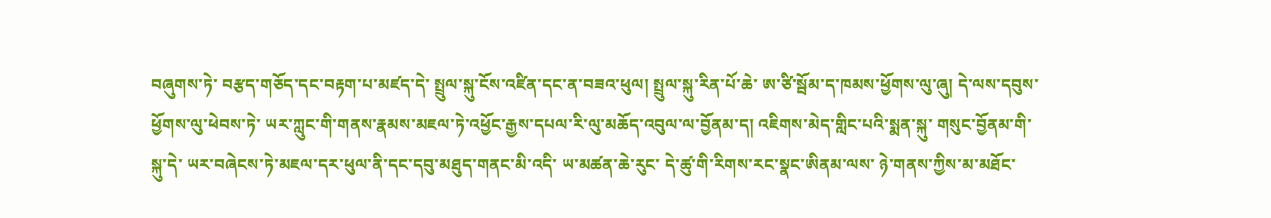བཞུགས་ཏེ་ བརྩད་གཅོད་དང་བརྟག་པ་མཛད་དེ་ སྤྲུལ་སྐུ་ངོས་འཛིན་དང་ན་བཟའ་ཕུལ། སྤྲུལ་སྐུ་རིན་པོ་ཆེ་ ཨ་ཙི་སྦོམ་ད་ཁམས་ཕྱོགས་ལུ་ཞུ། དེ་ལས་དབུས་ཕྱོགས་ལུ་ཕེབས་ཏེ་ ཡར་ཀླུང་གི་གནས་རྣམས་མཇལ་ཏེ་འཕྱོང་རྒྱས་དཔལ་རི་ལུ་མཆོད་འབུལ་ལ་བྱོནམ་ད། འཇིགས་མེད་གླིང་པའི་སྨན་སྐུ་ གསུང་བྱོནམ་གི་སྐུ་དེ་ ཡར་བཞེངས་ཏེ་མཇལ་དར་ཕུལ་ནི་དང་དབུ་མཐུད་གནང་མི་འདི་ ཡ་མཚན་ཆེ་རུང་ དེ་ཚུ་གི་རིགས་རང་སྣང་ཨིནམ་ལས་ ཉེ་གནས་ཀྱིས་མ་མཐོང་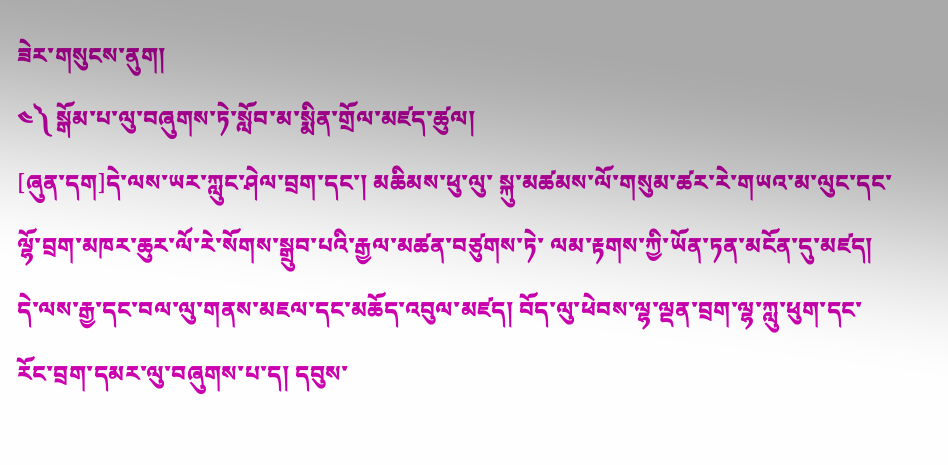ཟེར་གསུངས་ནུག།
༤༽ སྒོམ་པ་ལུ་བཞུགས་ཏེ་སློབ་མ་སྨིན་གྲོལ་མཛད་ཚུལ།
[ཞུན་དག]དེ་ལས་ཡར་ཀླུང་ཤེལ་བྲག་དང་། མཆིམས་ཕུ་ལུ་ སྐུ་མཚམས་ལོ་གསུམ་ཚར་རེ་གཡའ་མ་ལུང་དང་ ལྷོ་བྲག་མཁར་ཆུར་ལོ་རེ་སོགས་སྒྲུབ་པའི་རྒྱལ་མཚན་བཙུགས་ཏེ་ ལམ་རྟགས་ཀྱི་ཡོན་ཏན་མངོན་དུ་མཛད། དེ་ལས་རྒྱ་དང་བལ་ལུ་གནས་མཇལ་དང་མཆོད་འབུལ་མཛད། བོད་ལུ་ཕེབས་ལྷ་ལྡན་བྲག་ལྷ་ཀླུ་ཕུག་དང་ རོང་བྲག་དམར་ལུ་བཞུགས་པ་ད། དབུས་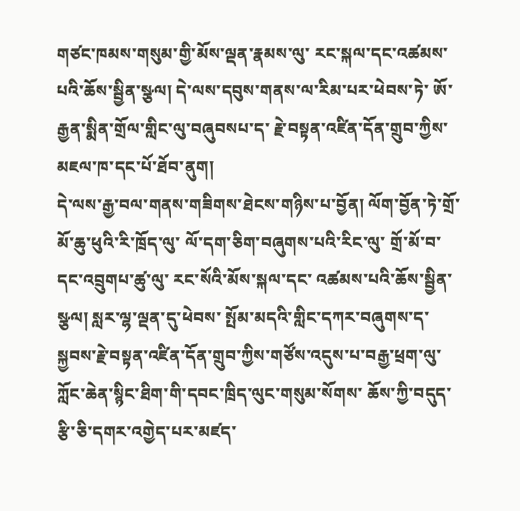གཙང་ཁམས་གསུམ་གྱི་མོས་ལྡན་རྣམས་ལུ་ རང་སྐལ་དང་འཚམས་པའི་ཆོས་སྦྱིན་སྩལ། དེ་ལས་དབུས་གནས་ལ་རིམ་པར་ཕེབས་ཏེ་ ཨོ་རྒྱན་སྨིན་གྲོལ་གླིང་ལུ་བཞུབསཔ་ད་ རྗེ་བསྟན་འཛིན་དོན་གྲུབ་ཀྱིས་མཇལ་ཁ་དང་པོ་ཐོབ་ནུག།
དེ་ལས་རྒྱ་བལ་གནས་གཟིགས་ཐེངས་གཉིས་པ་བྱོན། ལོག་བྱོན་ཏེ་གྲོ་མོ་ཆུ་ཕུའི་རི་ཁྲོད་ལུ་ ལོ་དག་ཅིག་བཞུགས་པའི་རིང་ལུ་ གྲོ་མོ་བ་དང་འབྲུགཔ་ཚུ་ལུ་ རང་སོའི་མོས་སྐལ་དང་ འཚམས་པའི་ཆོས་སྦྱིན་སྩལ། སླར་ལྷ་ལྡན་དུ་ཕེབས་ སྤོམ་མདའི་གླིང་དཀར་བཞུགས་ད་ སྐྱབས་རྗེ་བསྟན་འཛིན་དོན་གྲུབ་ཀྱིས་གཙོས་འདུས་པ་བརྒྱ་ཕྲག་ལུ་ ཀློང་ཆེན་སྙིང་ཐིག་གི་དབང་ཁྲིད་ལུང་གསུམ་སོགས་ ཆོས་ཀྱི་བདུད་རྩི་ཅི་དགར་འགྱེད་པར་མཛད་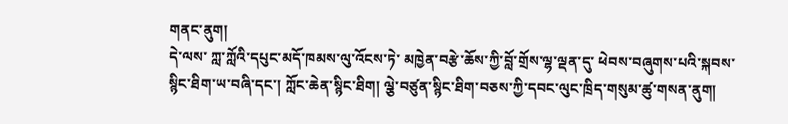གནང་ནུག།
དེ་ལས་ ཀླ་ཀློའི་དཔུང་མདོ་ཁམས་ལུ་འོངས་ཏེ་ མཁྱེན་བརྩེ་ཆོས་ཀྱི་བློ་གྲོས་ལྷ་ལྡན་དུ་ ཕེབས་བཞུགས་པའི་སྐབས་སྙིང་ཐིག་ཡ་བཞི་དང་། ཀློང་ཆེན་སྙིང་ཐིག། ལྕེ་བཙུན་སྙིང་ཐིག་བཅས་ཀྱི་དབང་ལུང་ཁྲིད་གསུམ་ཚུ་གསན་ནུག།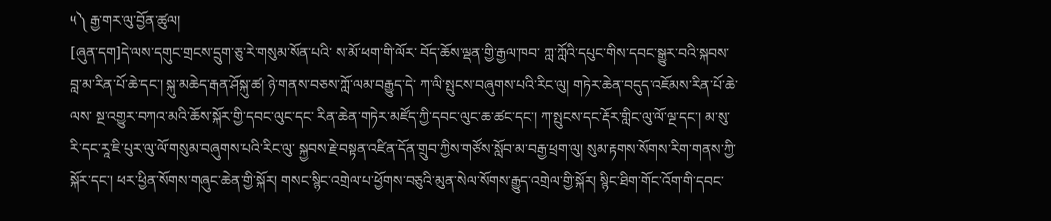༥༽ རྒྱ་གར་ལུ་བྱོན་ཚུལ།
[ཞུན་དག]དེ་ལས་དགུང་གྲངས་དྲུག་ཅུ་རེ་གསུམ་སོན་པའི་ ས་མོ་ཕག་གི་ལོར་ བོད་ཆོས་ལྡན་གྱི་རྒྱལ་ཁབ་ ཀླ་ཀློའི་དཔུང་གིས་དབང་སྒྱུར་བའི་སྐབས་ བླ་མ་རིན་པོ་ཆེ་དང་། སྐུ་མཆེད་རྒན་ཤོསྐུ་ཚ། ཉེ་གནས་བཅས་ཀློ་ལམ་བརྒྱུད་དེ་ ཀ་ལི་སྤུངས་བཞུགས་པའི་རིང་ལུ། གཏེར་ཆེན་བདུད་འཇོམས་རིན་པོ་ཆེ་ལས་ སྔ་འགྱུར་བཀའ་མའི་ཆོས་སྐོར་གྱི་དབང་ལུང་དང་ རིན་ཆེན་གཏེར་མཛོད་ཀྱི་དབང་ལུང་ཆ་ཚང་དང་། ཀ་སྤུངས་དང་རྡོར་གླིང་ལུ་ལོ་ལྔ་དང་། མ་སུ་རི་དང་རཱ་ཇི་པུར་ལུ་ལོ་གསུམ་བཞུགས་པའི་རིང་ལུ་ སྐྱབས་རྗེ་བསྟན་འཛིན་དོན་གྲུབ་ཀྱིས་གཙོས་སློབ་མ་བརྒྱ་ཕྲག་ལུ། སུམ་རྟགས་སོགས་རིག་གནས་ཀྱི་སྐོར་དང་། ཕར་ཕྱིན་སོགས་གཞུང་ཆེན་གྱི་སྐོར། གསང་སྙིང་འགྲེལ་པ་ཕྱོགས་བཅུའི་མུན་སེལ་སོགས་རྒྱུད་འགྲེལ་གྱི་སྐོར། སྙིང་ཐིག་གོང་འོག་གི་དབང་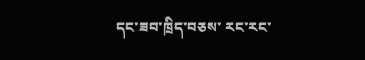དང་ཟབ་ཁྲིད་བཅས་ རང་རང་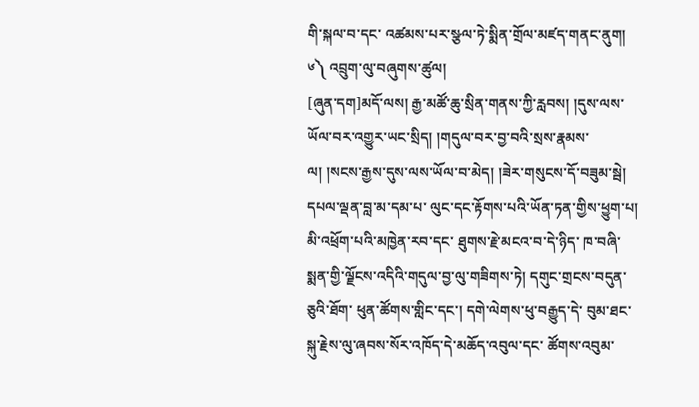གི་སྐལ་བ་དང་ འཚམས་པར་སྩལ་ཏེ་སྨིན་གྲོལ་མཛད་གནང་ནུག།
༦༽ འབྲུག་ལུ་བཞུགས་ཚུལ།
[ཞུན་དག]མདོ་ལས། རྒྱ་མཚོ་ཆུ་སྲིན་གནས་ཀྱི་རླབས། །དུས་ལས་ཡོལ་བར་འགྱུར་ཡང་སྲིད། །གདུལ་བར་བྱ་བའི་སྲས་རྣམས་ལ། །སངས་རྒྱས་དུས་ལས་ཡོལ་བ་མེད། །ཟེར་གསུངས་དོ་བཟུམ་སྦེ། དཔལ་ལྡན་བླ་མ་དམ་པ་ ལུང་དང་རྟོགས་པའི་ཡོན་ཏན་གྱིས་ཕྱུག་པ། མི་འཕྲོག་པའི་མཁྱེན་རབ་དང་ ཐུགས་རྗེ་མངའ་བ་དེ་ཉིད་ ཁ་བཞི་སྨན་གྱི་ལྗོངས་འདིའི་གདུལ་བྱ་ལུ་གཟིགས་ཏེ། དགུང་གྲངས་བདུན་ཅུའི་ཐོག་ ཕུན་ཚོགས་གླིང་དང་། དགེ་ལེགས་ཕུ་བརྒྱུད་དེ་ བུམ་ཐང་སྐུ་རྗེས་ལུ་ཞབས་སོར་འཁོད་དེ་མཆོད་འབུལ་དང་ ཚོགས་འབུམ་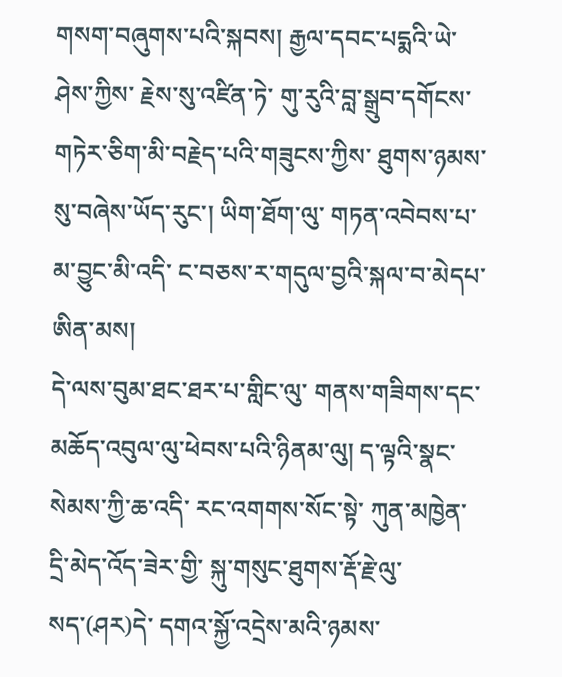གསག་བཞུགས་པའི་སྐབས། རྒྱལ་དབང་པདྨའི་ཡེ་ཤེས་ཀྱིས་ རྗེས་སུ་འཛིན་ཏེ་ གུ་རུའི་བླ་སྒྲུབ་དགོངས་གཏེར་ཅིག་མི་བརྗེད་པའི་གཟུངས་ཀྱིས་ ཐུགས་ཉམས་སུ་བཞེས་ཡོད་རུང་། ཡིག་ཐོག་ལུ་ གཏན་འབེབས་པ་མ་བྱུང་མི་འདི་ ང་བཅས་ར་གདུལ་བྱའི་སྐལ་བ་མེདཔ་ཨིན་མས།
དེ་ལས་བུམ་ཐང་ཐར་པ་གླིང་ལུ་ གནས་གཟིགས་དང་མཆོད་འབུལ་ལུ་ཕེབས་པའི་ཉིནམ་ལུ། ད་ལྟའི་སྣང་སེམས་ཀྱི་ཆ་འདི་ རང་འགགས་སོང་སྟེ་ ཀུན་མཁྱེན་དྲི་མེད་འོད་ཟེར་གྱི་ སྐུ་གསུང་ཐུགས་རྡོ་རྗེ་ལུ་སད་(ཤར)དེ་ དགའ་སྐྱོ་འདྲེས་མའི་ཉམས་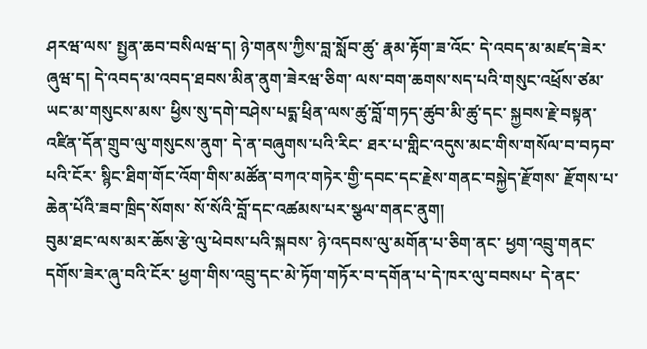ཤརཝ་ལས་ སྤྱན་ཆབ་བསིལཝ་ད། ཉེ་གནས་ཀྱིས་བླ་སློབ་ཚུ་ རྣམ་རྟོག་ཟ་འོང་ དེ་འབད་མ་མཛད་ཟེར་ཞུཝ་ད། དེ་འབད་མ་འབད་ཐབས་མིན་ནུག་ཟེརཝ་ཅིག་ ལས་བག་ཆགས་སད་པའི་གསུང་འཕྲོས་ཙམ་ཡང་མ་གསུངས་མས་ ཕྱིས་སུ་དགེ་བཤེས་པདྨ་ཕྲིན་ལས་ཚུ་བློ་གཏད་ཚུབ་མི་ཚུ་དང་ སྐྱབས་རྗེ་བསྟན་འཛིན་དོན་གྲུབ་ལུ་གསུངས་ནུག་ དེ་ན་བཞུགས་པའི་རིང་ ཐར་པ་གླིང་འདུས་མང་གིས་གསོལ་བ་བཏབ་པའི་ངོར་ སྙིང་ཐིག་གོང་འོག་གིས་མཚོན་བཀའ་གཏེར་གྱི་དབང་དང་རྗེས་གནང་བསྐྱེད་རྫོགས་ རྫོགས་པ་ཆེན་པོའི་ཟབ་ཁྲིད་སོགས་ སོ་སོའི་བློ་དང་འཚམས་པར་སྩལ་གནང་ནུག།
བུམ་ཐང་ལས་མར་ཆོས་རྩེ་ལུ་ཕེབས་པའི་སྐབས་ ཉེ་འདབས་ལུ་མགོན་པ་ཅིག་ནང་ ཕྱག་འབྲུ་གནང་དགོས་ཟེར་ཞུ་བའི་ངོར་ ཕྱག་གིས་འབྲུ་དང་མེ་ཏོག་གཏོར་བ་དགོན་པ་དེ་ཁར་ལུ་བབསཔ་ དེ་ནང་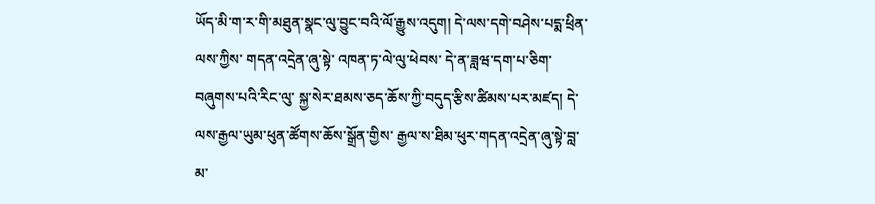ཡོད་མི་ག་ར་གི་མཐུན་སྣང་ལུ་བྱུང་བའི་ལོ་རྒྱུས་འདུག། དེ་ལས་དགེ་བཤེས་པདྨ་ཕྲིན་ལས་ཀྱིས་ གདན་འདྲེན་ཞུ་སྟེ་ འཁན་ཏ་ལེ་ལུ་ཕེབས་ དེ་ན་ཟླཝ་དག་པ་ཅིག་བཞུགས་པའི་རིང་ལུ་ སྐྱ་སེར་ཐམས་ཅད་ཆོས་ཀྱི་བདུད་རྩིས་ཚིམས་པར་མཛད། དེ་ལས་རྒྱལ་ཡུམ་ཕུན་ཚོགས་ཆོས་སྒྲོན་གྱིས་ རྒྱལ་ས་ཐིམ་ཕུར་གདན་འདྲེན་ཞུ་སྟེ་བླ་མ་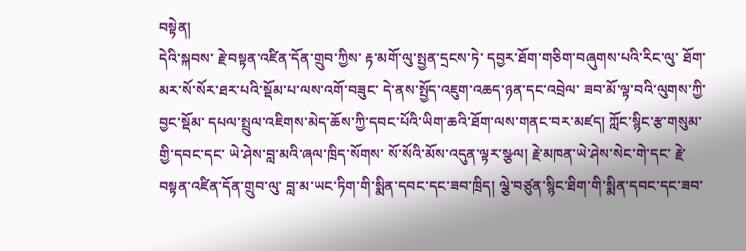བསྟེན།
དེའི་སྐབས་ རྗེ་བསྟན་འཛིན་དོན་གྲུབ་ཀྱིས་ རྟ་མགོ་ལུ་སྤྱན་དྲངས་ཏེ་ དབྱར་ཐོག་གཅིག་བཞུགས་པའི་རིང་ལུ་ ཐོག་མར་སོ་སོར་ཐར་པའི་སྡོམ་པ་ལས་འགོ་བཟུང་ དེ་ནས་སྤྱོད་འཇུག་འཆད་ཉན་དང་འབྲེལ་ ཟབ་མོ་ལྟ་བའི་ལུགས་ཀྱི་བྱང་སྡོམ་ དཔལ་སྤྲུལ་འཇིགས་མེད་ཆོས་ཀྱི་དབང་པོའི་ཡིག་ཆའི་ཐོག་ལས་གནང་བར་མཛད། ཀློང་སྙིང་རྩ་གསུམ་གྱི་དབང་དང་ ཡེ་ཤེས་བླ་མའི་ཞལ་ཁྲིད་སོགས་ སོ་སོའི་མོས་འདུན་ལྟར་སྩལ། རྗེ་མཁན་ཡེ་ཤེས་སེང་གེ་དང་ རྗེ་བསྟན་འཛིན་དོན་གྲུབ་ལུ་ བླ་མ་ཡང་ཏིག་གི་སྨིན་དབང་དང་ཟབ་ཁྲིད། ལྕེ་བཙུན་སྙིང་ཐིག་གི་སྨིན་དབང་དང་ཟབ་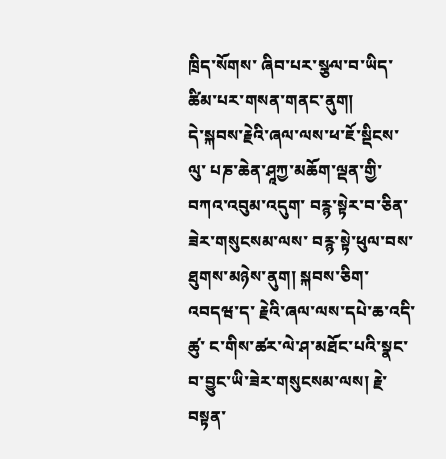ཁྲིད་སོགས་ ཞིབ་པར་སྩལ་བ་ཡིད་ཚིམ་པར་གསན་གནང་ནུག།
དེ་སྐབས་རྗེའི་ཞལ་ལས་ཕ་ཇོ་སྡིངས་ལུ་ པཎ་ཆེན་ཤཱཀྱ་མཆོག་ལྡན་གྱི་བཀའ་འབུམ་འདུག་ བརྙ་སྟེར་བ་ཅིན་ཟེར་གསུངསམ་ལས་ བརྙ་སྟེ་ཕུལ་བས་ཐུགས་མཉེས་ནུག། སྐབས་ཅིག་འབདཝ་ད་ རྗེའི་ཞལ་ལས་དཔེ་ཆ་འདི་ཚུ་ ང་གིས་ཚར་ལེ་ཤ་མཐོང་པའི་སྣང་བ་བྱུང་ཡི་ཟེར་གསུངསམ་ལས། རྗེ་བསྟན་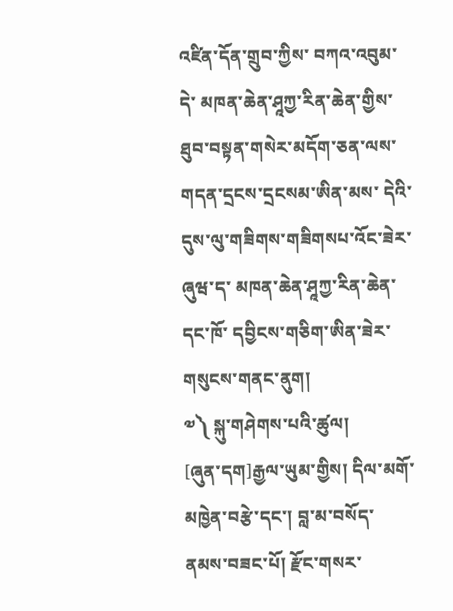འཛིན་དོན་གྲུབ་ཀྱིས་ བཀའ་འབུམ་དེ་ མཁན་ཆེན་ཤཱཀྱ་རིན་ཆེན་གྱིས་ཐུབ་བསྟན་གསེར་མདོག་ཅན་ལས་ གདན་དྲངས་དྲངསམ་ཨིན་མས་ དེའི་དུས་ལུ་གཟིགས་གཟིགསཔ་འོང་ཟེར་ཞུཝ་ད་ མཁན་ཆེན་ཤཱཀྱ་རིན་ཆེན་དང་ཁོ་ དབྱིངས་གཅིག་ཨིན་ཟེར་གསུངས་གནང་ནུག།
༧༽ སྐུ་གཤེགས་པའི་ཚུལ།
[ཞུན་དག]རྒྱལ་ཡུམ་གྱིས། དིལ་མགོ་མཁྱེན་བརྩེ་དང་། བླ་མ་བསོད་ནམས་བཟང་པོ། རྫོང་གསར་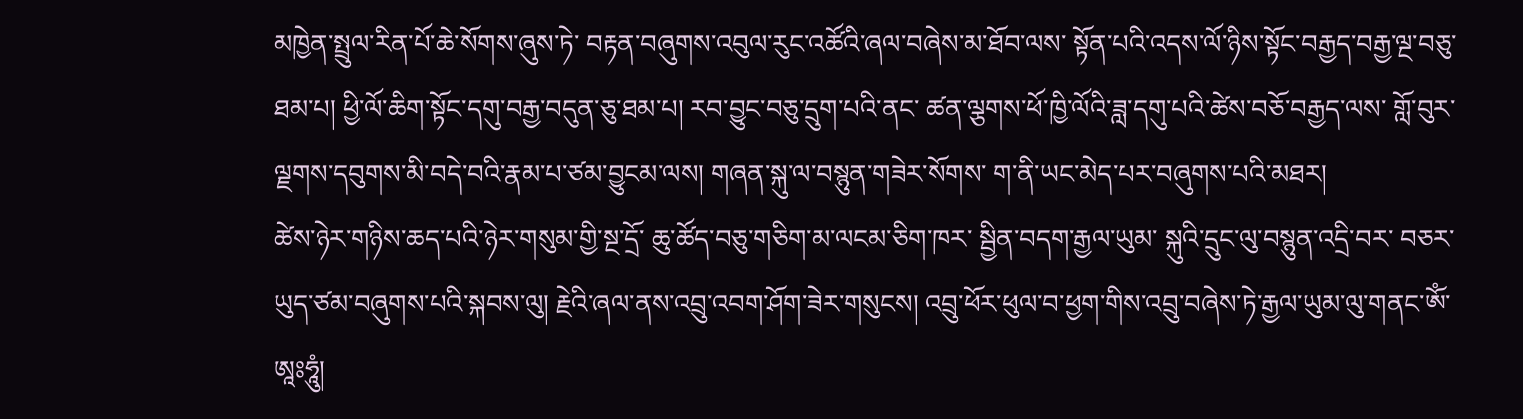མཁྱེན་སྤྲུལ་རིན་པོ་ཆེ་སོགས་ཞུས་ཏེ་ བརྟན་བཞུགས་འབུལ་རུང་འཚོའི་ཞལ་བཞེས་མ་ཐོབ་ལས་ སྟོན་པའི་འདས་ལོ་ཉིས་སྟོང་བརྒྱད་བརྒྱ་ལྔ་བཅུ་ཐམ་པ། ཕྱི་ལོ་ཆིག་སྟོང་དགུ་བརྒྱ་བདུན་ཅུ་ཐམ་པ། རབ་བྱུང་བཅུ་དྲུག་པའི་ནང་ ཚན་ལྕགས་ཕོ་ཁྱི་ལོའི་ཟླ་དགུ་པའི་ཚེས་བཅོ་བརྒྱད་ལས་ གློ་བུར་ལྗགས་དབུགས་མི་བདེ་བའི་རྣམ་པ་ཙམ་བྱུངམ་ལས། གཞན་སྐུ་ལ་བསྙུན་གཟེར་སོགས་ ག་ནི་ཡང་མེད་པར་བཞུགས་པའི་མཐར།
ཚེས་ཉེར་གཉིས་ཆད་པའི་ཉེར་གསུམ་གྱི་སྔ་དྲོ་ ཆུ་ཚོད་བཅུ་གཅིག་མ་ལངམ་ཅིག་ཁར་ སྦྱིན་བདག་རྒྱལ་ཡུམ་ སྐུའི་དྲུང་ལུ་བསྙུན་འདྲི་བར་ བཅར་ ཡུད་ཙམ་བཞུགས་པའི་སྐབས་ལུ། རྗེའི་ཞལ་ནས་འབྲུ་འབག་ཤོག་ཟེར་གསུངས། འབྲུ་ཕོར་ཕུལ་བ་ཕྱག་གིས་འབྲུ་བཞེས་ཏེ་རྒྱལ་ཡུམ་ལུ་གནང་ཨོཾ་ཨཱཿཧཱུཾ།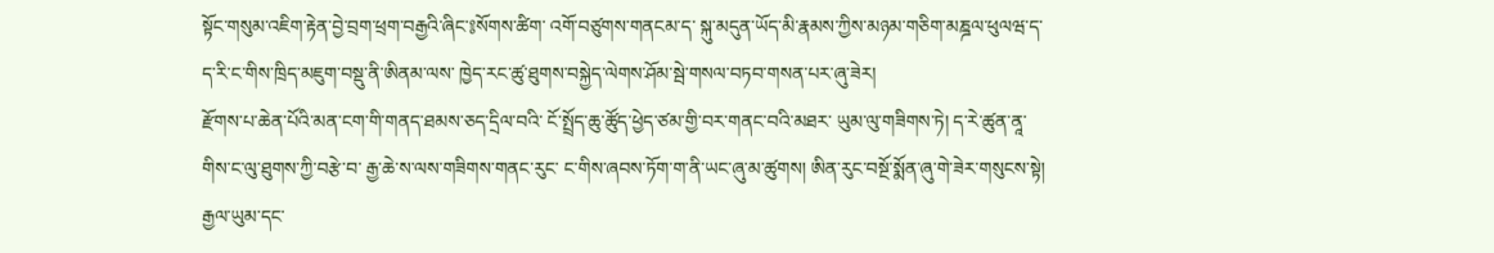སྟོང་གསུམ་འཇིག་རྟེན་བྱེ་བྲག་ཕྲག་བརྒྱའི་ཞིང་༔སོགས་ཚིག་ འགོ་བཙུགས་གནངམ་ད་ སྐུ་མདུན་ཡོད་མི་རྣམས་ཀྱིས་མཉམ་གཅིག་མཎྜལ་ཕུལཝ་ད་ ད་རི་ང་གིས་ཁྲིད་མཇུག་བསྡུ་ནི་ཨིནམ་ལས་ ཁྱེད་རང་ཚུ་ཐུགས་བསྐྱེད་ལེགས་ཤོམ་སྦེ་གསལ་བཏབ་གསན་པར་ཞུ་ཟེར།
རྫོགས་པ་ཆེན་པོའི་མན་ངག་གི་གནད་ཐམས་ཅད་དྲིལ་བའི་ ངོ་སྤྲོད་ཆུ་ཚོུད་ཕྱེད་ཙམ་གྱི་བར་གནང་བའི་མཐར་ ཡུམ་ལུ་གཟིགས་ཏེ། ད་རེ་ཚུན་ནཱ་གིས་ང་ལུ་ཐུགས་ཀྱི་བརྩེ་བ་ རྒྱ་ཆེ་ས་ལས་གཟིགས་གནང་རུང་ ང་གིས་ཞབས་ཏོག་ག་ནི་ཡང་ཞུ་མ་ཚུགས། ཨིན་རུང་བསྔོ་སྨོན་ཞུ་གེ་ཟེར་གསུངས་སྟེ། རྒྱལ་ཡུམ་དང་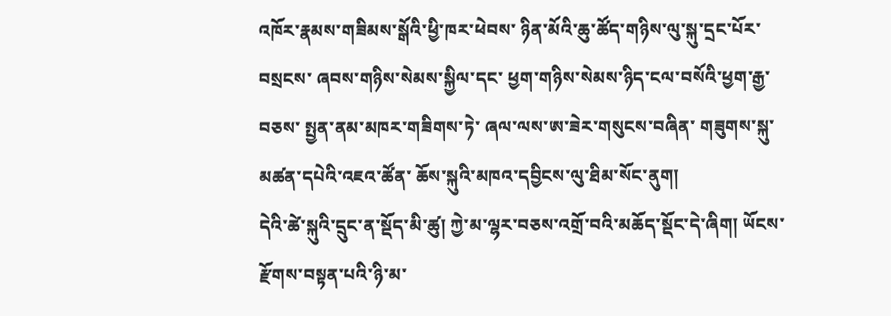འཁོར་རྣམས་གཟིམས་སྒོའི་ཕྱི་ཁར་ཕེབས་ ཉིན་མོའི་ཆུ་ཚོད་གཉིས་ལུ་སྐུ་དྲང་པོར་བསྲངས་ ཞབས་གཉིས་སེམས་སྐྱིལ་དང་ ཕྱག་གཉིས་སེམས་ཉིད་ངལ་བསོའི་ཕྱག་རྒྱ་བཅས་ སྤྱན་ནམ་མཁར་གཟིགས་ཏེ་ ཞལ་ལས་ཨ་ཟེར་གསུངས་བཞིན་ གཟུགས་སྐུ་མཚན་དཔེའི་འཇའ་ཚོན་ ཆོས་སྐུའི་མཁའ་དབྱིངས་ལུ་ཐིམ་སོང་ནུག།
དེའི་ཚེ་སྐུའི་དྲུང་ན་སྡོད་མི་ཚུ། ཀྱེ་མ་ལྷར་བཅས་འགྲོ་བའི་མཆོད་སྡོང་དེ་ཞིག། ཡོངས་རྫོགས་བསྟན་པའི་ཉི་མ་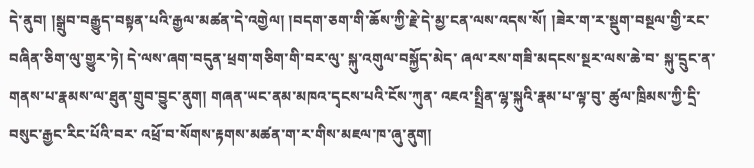དེ་ནུབ། །སྒྲུབ་བརྒྱུད་བསྟན་པའི་རྒྱལ་མཚན་དེ་འགྱེལ། །བདག་ཅག་གི་ཆོས་ཀྱི་རྗེ་དེ་མྱ་ངན་ལས་འདས་སོ། །ཟེར་ག་ར་སྡུག་བསྔལ་གྱི་རང་བཞིན་ཅིག་ལུ་གྱུར་ཏེ། དེ་ལས་ཞག་བདུན་ཕྲག་གཅིག་གི་བར་ལུ་ སྐུ་འགུལ་བསྐྱོད་མེད་ ཞལ་རས་གཟི་མདངས་སྔར་ལས་ཆེ་བ་ སྐུ་དྲུང་ན་གནས་པ་རྣམས་ལ་ཐུན་གྲུབ་བྱུང་ནུག། གཞན་ཡང་ནམ་མཁའ་དྭངས་པའི་ངོས་ཀུན་ འཇའ་སྤྲིན་ལྷ་སྐུའི་རྣམ་པ་ལྟ་བུ་ ཚུལ་ཁྲིམས་ཀྱི་དྲི་བསུང་རྒྱང་རིང་པོའི་བར་ འཕྲོ་བ་སོགས་རྟགས་མཚན་ག་ར་གིས་མཇལ་ཁ་ཞུ་ནུག།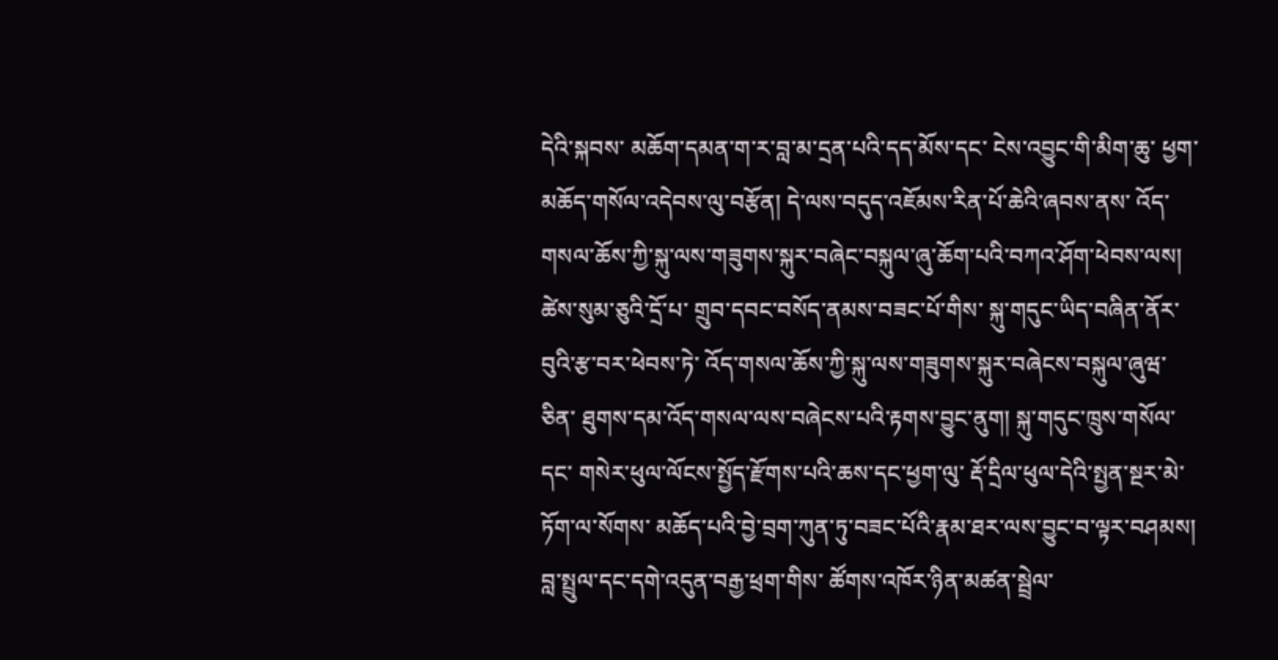དེའི་སྐབས་ མཆོག་དམན་ག་ར་བླ་མ་དྲན་པའི་དད་མོས་དང་ ངེས་འབྱུང་གི་མིག་ཆུ་ ཕྱག་མཆོད་གསོལ་འདེབས་ལུ་བརྩོན། དེ་ལས་བདུད་འཇོམས་རིན་པོ་ཆེའི་ཞབས་ནས་ འོད་གསལ་ཆོས་ཀྱི་སྐུ་ལས་གཟུགས་སྐུར་བཞེང་བསྐུལ་ཞུ་ཆོག་པའི་བཀའ་ཤོག་ཕེབས་ལས། ཚེས་སུམ་ཅུའི་དྲོ་པ་ གྲུབ་དབང་བསོད་ནམས་བཟང་པོ་གིས་ སྐུ་གདུང་ཡིད་བཞིན་ནོར་བུའི་རྩ་བར་ཕེབས་ཏེ་ འོད་གསལ་ཆོས་ཀྱི་སྐུ་ལས་གཟུགས་སྐུར་བཞེངས་བསྐུལ་ཞུཝ་ཅིན་ ཐུགས་དམ་འོད་གསལ་ལས་བཞེངས་པའི་རྟགས་བྱུང་ནུག། སྐུ་གདུང་ཁྲུས་གསོལ་དང་ གསེར་ཕུལ་ལོངས་སྤྱོད་རྫོགས་པའི་ཆས་དང་ཕྱག་ལུ་ རྡོ་དྲིལ་ཕུལ་དེའི་སྤྱན་སྔར་མེ་ཏོག་ལ་སོགས་ མཆོད་པའི་བྱེ་བྲག་ཀུན་ཏུ་བཟང་པོའི་རྣམ་ཐར་ལས་བྱུང་བ་ལྟར་བཤམས། བླ་སྤྲུལ་དང་དགེ་འདུན་བརྒྱ་ཕྲག་གིས་ ཚོགས་འཁོར་ཉིན་མཚན་སྦྲེལ་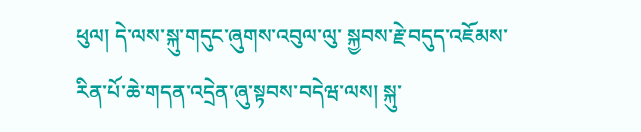ཕུལ། དེ་ལས་སྐུ་གདུང་ཞུགས་འབུལ་ལུ་ སྐྱབས་རྗེ་བདུད་འཇོམས་རིན་པོ་ཆེ་གདན་འདྲེན་ཞུ་སྟབས་བདེཝ་ལས། སྐུ་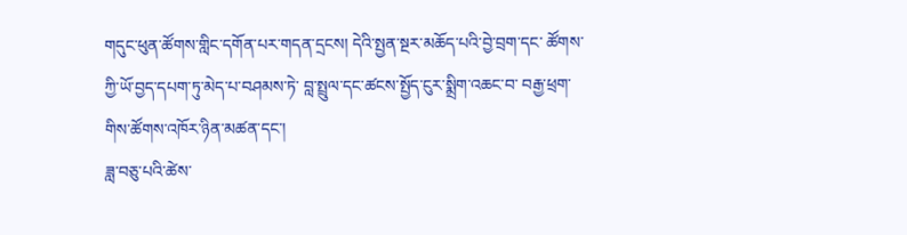གདུང་ཕུན་ཚོགས་གླིང་དགོན་པར་གདན་དྲངས། དེའི་སྤྱན་སྔར་མཆོད་པའི་བྱེ་བྲག་དང་ ཚོགས་ཀྱི་ཡོ་བྱད་དཔག་ཏུ་མེད་པ་བཤམས་ཏེ་ བླ་སྤྲུལ་དང་ཚངས་སྤྱོད་ངུར་སྨྲིག་འཆང་བ་ བརྒྱ་ཕྲག་གིས་ཚོགས་འཁོར་ཉིན་མཚན་དང་།
ཟླ་བཅུ་པའི་ཚེས་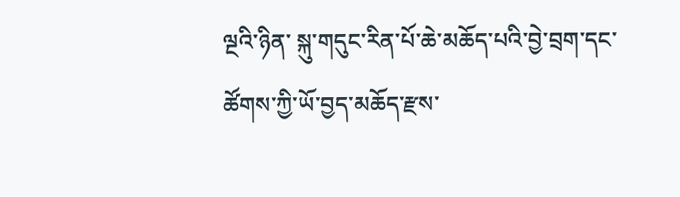ལྔའི་ཉིན་ སྐུ་གདུང་རིན་པོ་ཆེ་མཆོད་པའི་བྱེ་བྲག་དང་ ཚོགས་ཀྱི་ཡོ་བྱད་མཆོད་རྫས་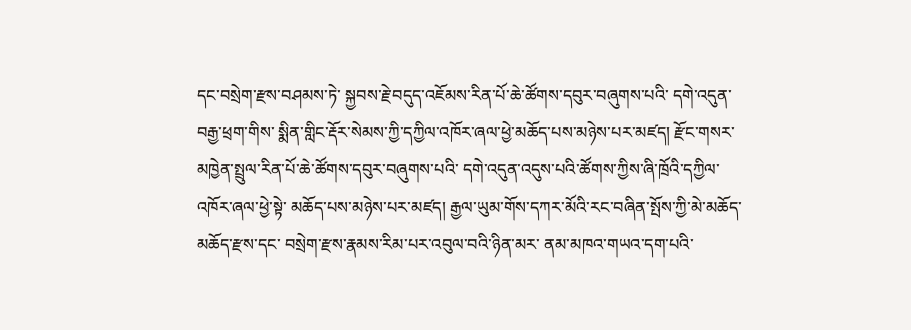དང་བསྲེག་རྫས་བཤམས་ཏེ་ སྐྱབས་རྗེ་བདུད་འཇོམས་རིན་པོ་ཆེ་ཚོགས་དབུར་བཞུགས་པའི་ དགེ་འདུན་བརྒྱ་ཕྲག་གིས་ སྨིན་གླིང་རྡོར་སེམས་ཀྱི་དཀྱིལ་འཁོར་ཞལ་ཕྱེ་མཆོད་པས་མཉེས་པར་མཛད། རྫོང་གསར་མཁྱེན་སྤྲུལ་རིན་པོ་ཆེ་ཚོགས་དབུར་བཞུགས་པའི་ དགེ་འདུན་འདུས་པའི་ཚོགས་ཀྱིས་ཞི་ཁྲོའི་དཀྱིལ་འཁོར་ཞལ་ཕྱེ་སྟེ་ མཆོད་པས་མཉེས་པར་མཛད། རྒྱལ་ཡུམ་གོས་དཀར་མོའི་རང་བཞིན་སྤོས་ཀྱི་མེ་མཆོད་མཆོད་རྫས་དང་ བསྲེག་རྫས་རྣམས་རིམ་པར་འབུལ་བའི་ཉིན་མར་ ནམ་མཁའ་གཡའ་དག་པའི་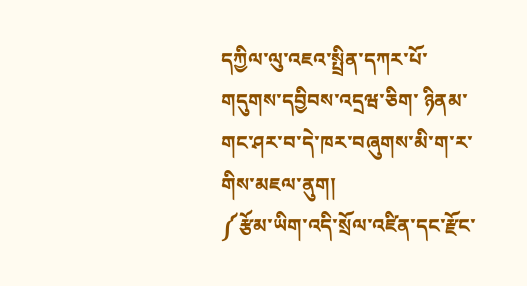དཀྱིལ་ལུ་འཇའ་སྤྲིན་དཀར་པོ་གདུགས་དབྱིབས་འདྲཝ་ཅིག་ ཉིནམ་གང་ཤར་བ་དེ་ཁར་བཞུགས་མི་ག་ར་གིས་མཇལ་ནུག།
༼རྩོམ་ཡིག་འདི་སྲོལ་འཛིན་དང་རྫོང་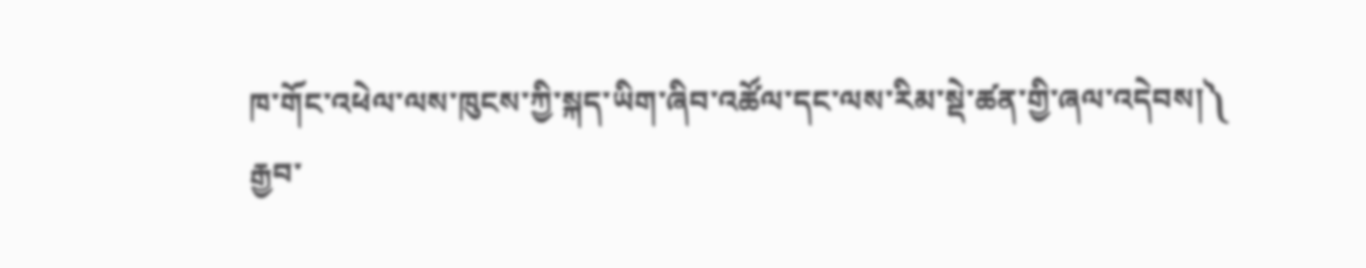ཁ་གོང་འཕེལ་ལས་ཁུངས་ཀྱི་སྐད་ཡིག་ཞིབ་འཚོལ་དང་ལས་རིམ་སྡེ་ཚན་གྱི་ཞལ་འདེབས།༽
རྒྱབ་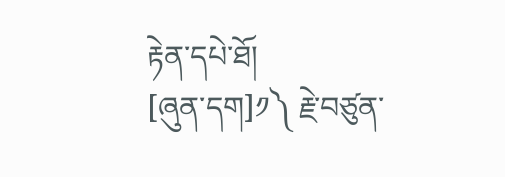རྟེན་དཔེ་ཐོ།
[ཞུན་དག]༡༽ རྗེ་བཙུན་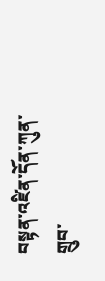བསྟན་འཛིན་དོན་ཀུན་གྲུབ་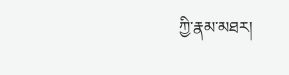ཀྱི་རྣམ་མཐར།